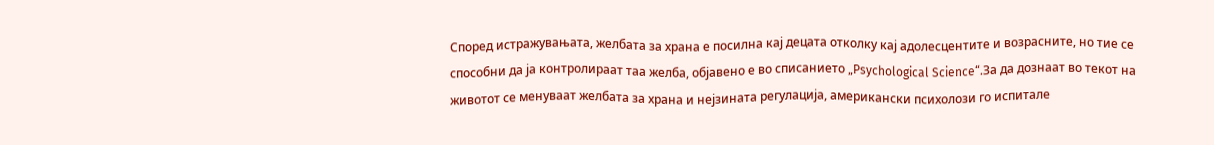Според истражувањата, желбата за храна е посилна кај децата отколку кај адолесцентите и возрасните, но тие се способни да ја контролираат таа желба, објавено е во списанието „Psychological Science“.За да дознаат во текот на животот се менуваат желбата за храна и нејзината регулација, американски психолози го испитале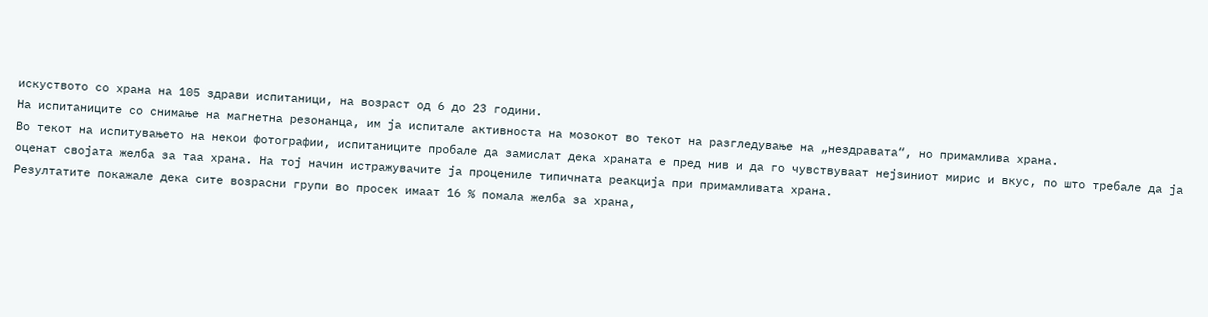искуството со храна на 105 здрави испитаници, на возраст од 6 до 23 години.
На испитаниците со снимање на магнетна резонанца, им ја испитале активноста на мозокот во текот на разгледување на „нездравата“, но примамлива храна.
Во текот на испитувањето на некои фотографии, испитаниците пробале да замислат дека храната е пред нив и да го чувствуваат нејзиниот мирис и вкус, по што требале да ја оценат својата желба за таа храна. На тој начин истражувачите ја процениле типичната реакција при примамливата храна.
Резултатите покажале дека сите возрасни групи во просек имаат 16 % помала желба за храна,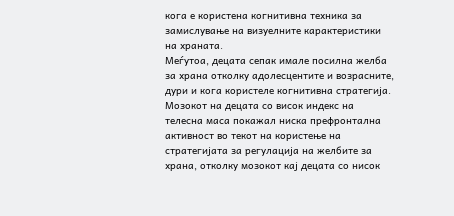кога е користена когнитивна техника за замислување на визуелните карактеристики на храната.
Меѓутоа, децата сепак имале посилна желба за храна отколку адолесцентите и возрасните, дури и кога користеле когнитивна стратегија.
Мозокот на децата со висок индекс на телесна маса покажал ниска префронтална активност во текот на користење на стратегијата за регулација на желбите за храна, отколку мозокот кај децата со нисок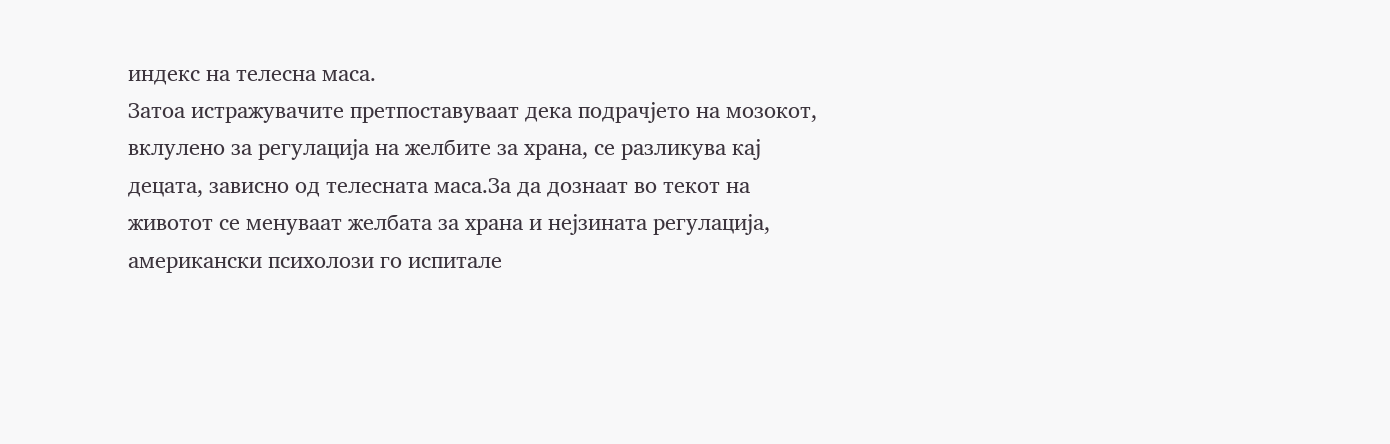индекс на телесна маса.
Затоа истражувачите претпоставуваат дека подрачјето на мозокот, вклулено за регулација на желбите за храна, се разликува кај децата, зависно од телесната маса.За да дознаат во текот на животот се менуваат желбата за храна и нејзината регулација, американски психолози го испитале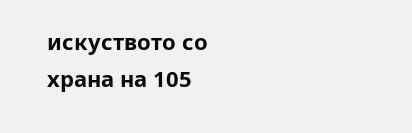искуството со храна на 105